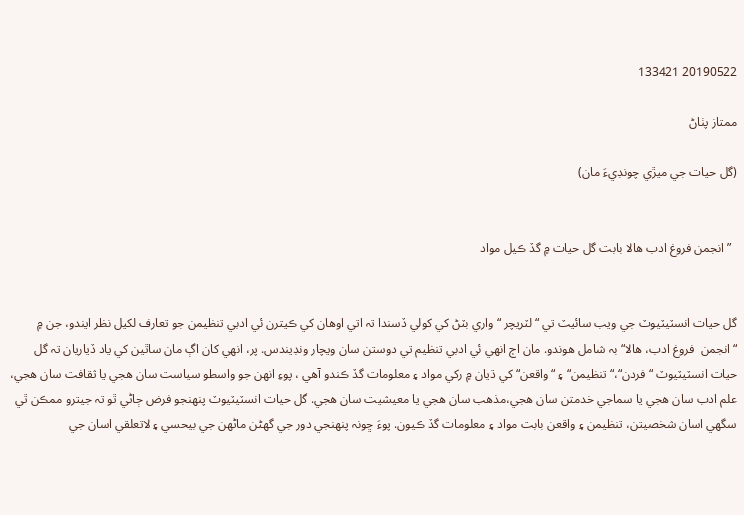20190522 133421

ممتاز پٺاڻ

(گل حيات جي ميڙي چونڊيءَ مان)


  ”انجمن فروغ ادب ھالا بابت گل حيات ۾ گڏ ڪيل مواد


گل حيات انسٽيٽيوٽ جي ويب سائيٽ تي “ لٽريچر “ واري بٽڻ کي کولي ڏسندا تہ اتي اوھان کي ڪيترن ئي ادبي تنظيمن جو تعارف لکيل نظر ايندو، جن ۾ “انجمن  فروغ ادب، ھالا“ بہ شامل ھوندو. مان اڄ انهي ئي ادبي تنظيم تي دوستن سان ويچار ونڊيندس. پر، انهي کان اڳ مان ساٿين کي ياد ڏياريان تہ گل حيات انسٽيٽيوٽ “فردن“،“تنظيمن“ ۽ “واقعن“ کي ڌيان ۾ رکي مواد ۽ معلومات گڏ ڪندو آھي ، پوءِ انهن جو واسطو سياست سان ھجي يا ثقافت سان ھجي، علم ادب سان ھجي يا سماجي خدمتن سان ھجي،مذھب سان ھجي يا معيشيت سان ھجي. گل حيات انسٽيٽيوٽ پنهنجو فرض ڄاڻي ٿو تہ جيترو ممڪن ٿي سگهي اسان شخصيتن، تنظيمن ۽ واقعن بابت مواد ۽ معلومات گڏ ڪيون. پوءَ ڇونہ پنهنجي دور جي گھڻن ماڻھن جي بيحسي ۽ لاتعلقي اسان جي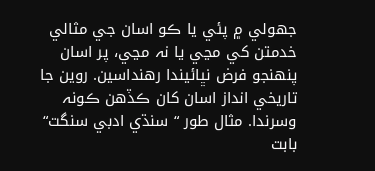جھولي ۾ پئي يا ڪو اسان جي مثالي خدمتن کي مڃي يا نہ مڃي، پر اسان پنهنجو فرض نڀائيندا رھنداسين. روين جا تاريخي انداز اسان کان ڪڏھن ڪونہ وسرندا. مثال طور “ سنڌي ادبي سنگت“ بابت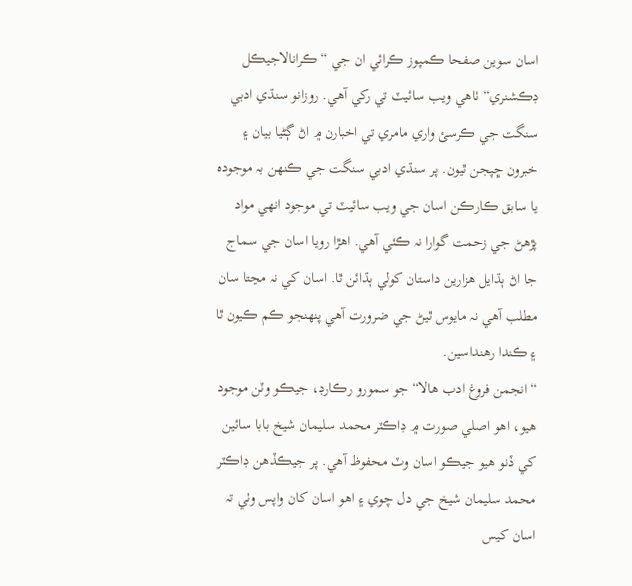اسان سوين صفحا ڪمپوز ڪرائي ان جي “ ڪرانالاجيڪل ڊڪشنري“ ٺاھي ويب سائيٽ تي رکي آھي. روزانو سنڌي ادبي سنگت جي ڪرسئ واري مامري تي اخبارن ۾ اڻ ڳڻيا بيان ۽ خبرون ڇپجن ٿيون. پر سنڌي ادبي سنگت جي ڪنهن بہ موجوده يا سابق ڪارڪن اسان جي ويب سائيٽ تي موجود انهي مواد پڙھڻ جي زحمت گوارا نہ ڪئي آھي. اھڙا رويا اسان جي سماج جا اڻ ٻڌايل ھزارين داستان کولي ٻڌائن ٿا. اسان کي نہ مڃتا سان مطلب آھي نہ مايوس ٿيڻ جي ضرورت آھي پنهنجو ڪم ڪيون ٿا ۽ ڪندا رھنداسين.
“انجمن فروغ ادب ھالا“ جو سمورو رڪارڊ، جيڪو وٽن موجود ھيو، اھو اصلي صورت ۾ ڊاڪٽر محمد سليمان شيخ بابا سائين کي ڏنو ھيو جيڪو اسان وٽ محفوظ آھي. پر جيڪڏھن ڊاڪٽر محمد سليمان شيخ جي دل چوي ۽ اھو اسان کان واپس وٺي تہ اسان کيس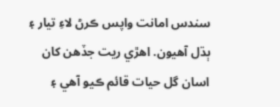سندس امانت واپس ڪرڻ لاءِ تيار ۽ ٻڌل آھيون. اھڙي ريت جڏھن کان اسان گل حيات قائم ڪيو آھي ۽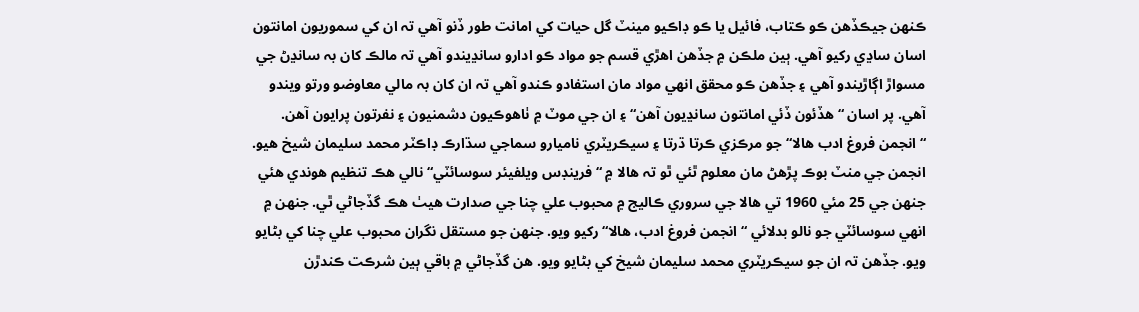ڪنهن جيڪڏھن ڪو ڪتاب، فائيل يا ڪو ڊاڪيو مينٽ گل حيات کي امانت طور ڏنو آھي تہ ان کي سموريون امانتون اسان ساڍي رکيو آھي. ٻين ملڪن ۾ جڏھن اھڙي قسم جو مواد ڪو ادارو سانڍيندو آھي تہ مالڪ کان بہ سانڍڻ جي مسواڙ اڳاڙيندو آھي ۽ جڏھن ڪو محقق انهي مواد مان استفادو ڪندو آھي تہ ان کان بہ مالي معاوضو ورتو ويندو آھي. پر اسان “ ھڏئون ڏئي امانتون سانڍيون آھن“ ۽ ان جي موٽ ۾ ٺاھوڪيون دشمنيون ۽ نفرتون پرايون آھن.
“انجمن فروغ ادب ھالا“ جو مرڪزي ڪرتا ڌرتا ۽ سيڪريٽري ناميارو سماجي سڌارڪ ڊاڪٽر محمد سليمان شيخ ھيو. انجمن جي منٽ بوڪ پڙھڻ مان معلوم ٿئي ٿو تہ ھالا ۾ “ فرينڊس ويلفيئر سوسائٽي“ نالي ھڪ تنظيم ھوندي ھئي جنهن جي 25 مئي 1960 تي ھالا جي سروري ڪاليج ۾ محبوب علي چنا جي صدارت ھيٺ ھڪ گڏجاڻي ٿي. جنهن ۾ انهي سوسائٽي جو نالو بدلائي “انجمن فروغ ادب، ھالا“ رکيو ويو. جنهن جو مستقل نگران محبوب علي چنا کي بڻايو ويو. جڏھن تہ ان جو سيڪريٽري محمد سليمان شيخ کي بڻايو ويو. ھن گڏجاڻي ۾ باقي ٻين شرڪت ڪندڙن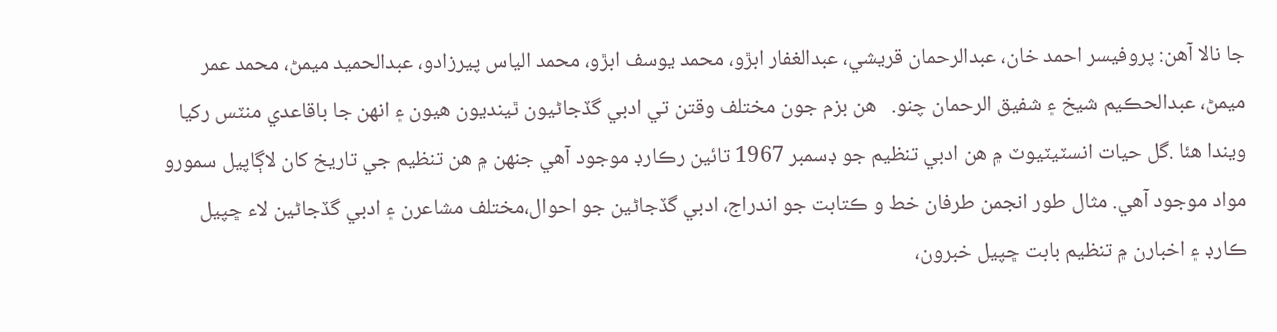جا نالا آھن: پروفيسر احمد خان، عبدالرحمان قريشي، عبدالغفار ابڙو، محمد يوسف ابڙو، محمد الياس پيرزادو، عبدالحميد ميمڻ، محمد عمر ميمڻ، عبدالحڪيم شيخ ۽ شفيق الرحمان چنو.   ھن بزم جون مختلف وقتن تي ادبي گڏجاڻيون ٿينديون ھيون ۽ انهن جا باقاعدي منٽس رکيا ويندا ھئا .گل حيات انسٽيٽيوٽ ۾ ھن ادبي تنظيم جو ڊسمبر 1967 تائين رڪارڊ موجود آھي جنهن ۾ ھن تنظيم جي تاريخ کان لاڳاپيل سمورو مواد موجود آھي. مثال طور انجمن طرفان خط و ڪتابت جو اندراج، ادبي گڏجاڻين جو احوال،مختلف مشاعرن ۽ ادبي گڏجاڻين لاء ڇپيل ڪارڊ ۽ اخبارن ۾ تنظيم بابت ڇپيل خبرون،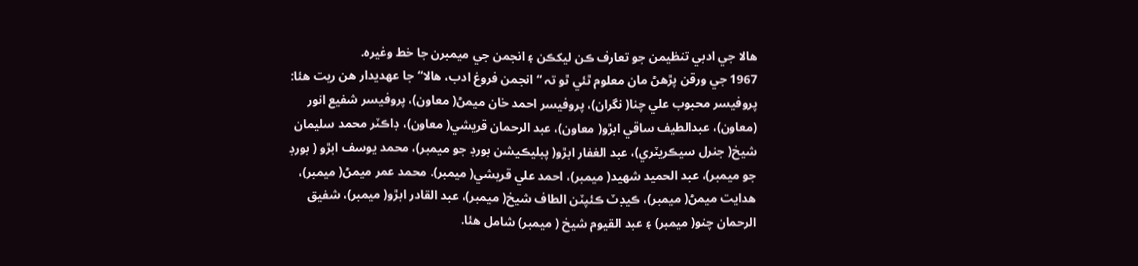ھالا جي ادبي تنظيمن جو تعارف ڪن ليکڪن ۽ انجمن جي ميمبرن جا خط وغيره.
1967 جي ورقن پڙھڻ مان معلوم ٿئي ٿو تہ “انجمن فروغ ادب، ھالا“جا عھديدار ھن ريت ھئا: پروفيسر محبوب علي چنا( نگران)، پروفيسر احمد خان ميمڻ( معاون)، پروفيسر شفيع انور  (معاون)، عبدالطيف ساقي ابڙو( معاون)، عبد الرحمان قريشي( معاون)، ڊاڪٽر محمد سليمان شيخ( جنرل سيڪريٽري)، عبد الغفار ابڙو( پبليڪيشن بورڊ جو ميمبر)، محمد يوسف ابڙو ( بورڊ جو ميمبر)، عبد الحميد شھيد( ميمبر)، احمد علي قريشي( ميمبر). محمد عمر ميمڻ( ميمبر)، ھدايت ميمڻ( ميمبر)، ڪيڊٽ ڪئپٽن الطاف شيخ( ميمبر)، عبد القادر ابڙو( ميمبر)، شفيق الرحمان چنو( ميمبر) ۽ عبد القيوم شيخ ( ميمبر) شامل ھئا.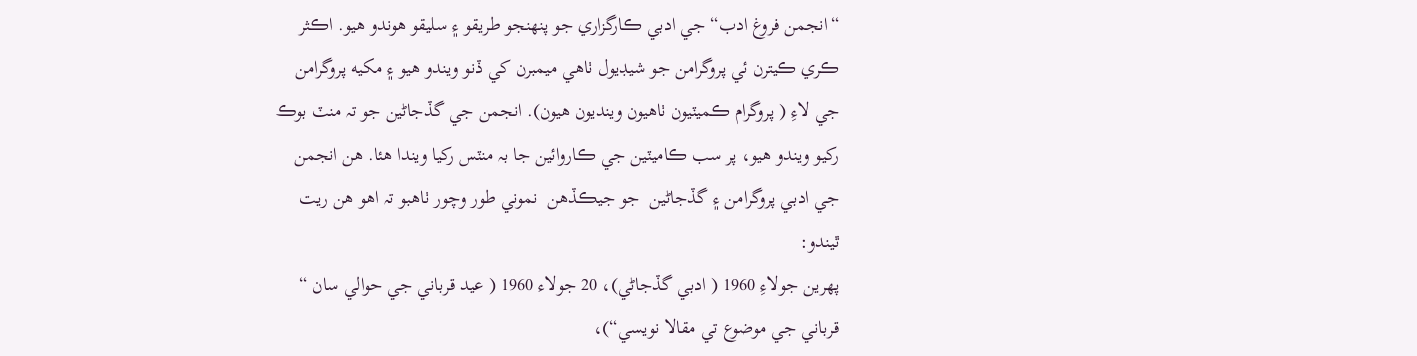“انجمن فروغ ادب“ جي ادبي ڪارگزاري جو پنهنجو طريقو ۽ سليقو ھوندو ھيو. اڪثر ڪري ڪيترن ئي پروگرامن جو شيڊيول ٺاھي ميمبرن کي ڏنو ويندو ھيو ۽ مکيه پروگرامن جي لاءِ ( پروگرام ڪميٽيون ٺاھيون وينديون ھيون). انجمن جي گڏجاڻين جو تہ منٽ بوڪ رکيو ويندو ھيو، پر سب ڪاميٽين جي ڪاروائين جا بہ منٽس رکيا ويندا ھئا. ھن انجمن جي ادبي پروگرامن ۽ گڏجاڻين  جو جيڪڏھن  نموني طور وچور ٺاھبو تہ اھو ھن ريت ٿيندو:
پھرين جولاءِ 1960 ( ادبي گڏجاڻي)، 20 جولاء 1960 ( عيد قرباني جي حوالي سان “ قرباني جي موضوع تي مقالا نويسي“)،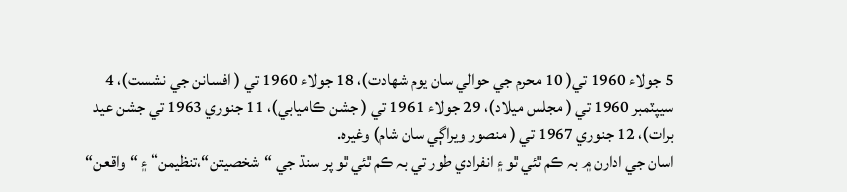5 جولاء 1960 تي( 10 محرم جي حوالي سان يوم شھادت)، 18 جولاء 1960 تي ( افسانن جي نشست)، 4 سيپٽمبر 1960 تي ( مجلس ميلاد)، 29 جولاء 1961 تي ( جشن ڪاميابي)، 11 جنوري 1963 تي جشن عيد برات)، 12 جنوري 1967 تي ( منصور ويراڳي سان شام) وغيره.
اسان جي ادارن ۾ بہ ڪم ٿئي ٿو ۽ انفرادي طور تي بہ ڪم ٿئي ٿو پر سنڌ جي “شخصيتن“،تنظيمن“ ۽ “واقعن“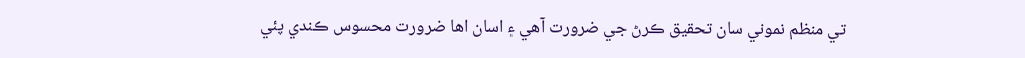تي منظم نموني سان تحقيق ڪرڻ جي ضرورت آھي ۽ اسان اھا ضرورت محسوس ڪندي پئي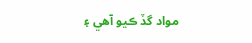مواد گڏ ڪيو آھي ۽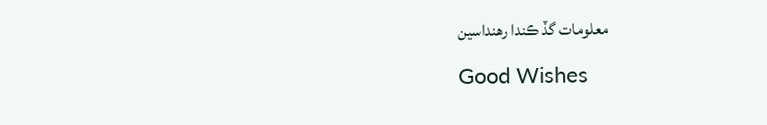معلومات گڏ ڪندا رھنداسين

Good Wishes